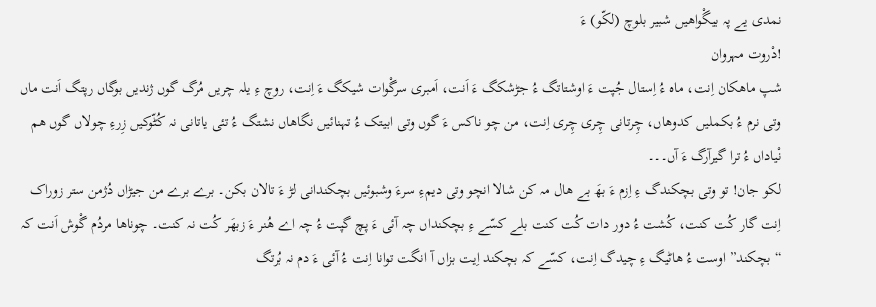نمدی یے پہ بیگْواھیں شبیر بلوچ (لکّو) ءَ
!دْروت مہروان
شپ ماھکان اِنت، ماہ ءُ اِستال جُپت ءَ اوشتاتگ ءُ جڑشکگ ءَ اَنت، اَمبری سرگْوات شیکگ ءَ اِنت، روچ ءِ یلہ چریں مُرگ گوں ژندیں بوگاں رپتگ اَنت ماں وتی نرم ءُ بکملیں کدوھاں، چِرتانی چِری چِری اِنت، من چو ناکس ءَ گوں وتی ابیتک ءُ تہنائیں نگاھاں نشتگ ءُ تئی یاتانی نہ کُٹّوکیں زِرءِ چولاں گوں ھم نْیاداں ءُ ترا گیرآرگ ءَ آں۔۔۔
لکو جان! تو وتی بچکندگ ءِ اِزم ءَ بھَ بے ھال مہ کن شالا انچو وتی دیمءِ سرءَ وشبوئیں بچکندانی لڑ ءَ تالان بکن۔ برے برے من جیڑاں دُژمن ستر زوراک اِنت گار کُت کنت، کُشت ءُ دور دات کُت کنت بلے کسّے ءِ بچکنداں چہ آئی ءَ پچ گپت ءُ چہ اے ھُنر ءَ زبھَر کُت نہ کنت۔ چوناھا مردُم گْوش اَنت کہ “بچکند” اوست ءُ ھاٹیگ ءِ چیدگ اِنت، کسّے کہ بچکند اِیت بزاں آ انگت توانا اِنت ءُ آئی ءَ دم نہ بُرتگ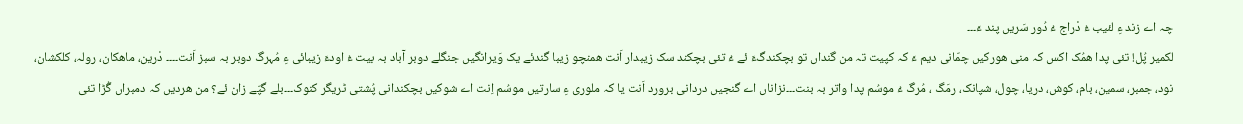چہ اے زند ءِ لئیب ءُ دْراج ءُ دُور سَریں پند ءَ۔۔۔
لکمیر پُل! تئی پدا ھمُک اکس کہ منی ھورکیں چمّانی دیم ءَ کہ کپیت تہ من گنداں تو بچکندگءَ ئے ءُ تئی بچکند سک زیبدار اَنت ھمنچو زیبا گندئے یک وَیرانگیں جنگلے دوبر آباد بہ بیت ءُ اودءَ زیبائی ءِ مُہرگ دوبر بہ سبز اَنت۔۔۔۔ دْرین، ماھکان، رولہ، کلکشان، نود، جمبر، سمین، بام، کوش، دریا، چول، شپانک، رمَگ ، مُرگ ءُ موسُم پدا واتر بہ بنت۔۔۔نزاناں اے گنجیں دردانی برورد اَنت یا کہ ملوری ءِ سارتیں موسُم اِنت اے شوکیں بچکندانی پُشتی ٹریگر کنوک۔۔۔بلے گپّے زان ئے؟ من ھردیں کہ دمبراں گُڑا تئی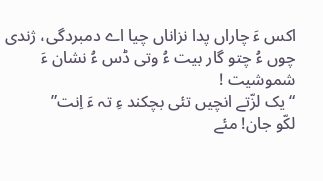اکس ءَ چاراں پدا نزاناں چیا اے دمبردگی، ژندی چوں ءُ چتو گار بیت ءُ وتی ڈس ءُ نشان ءَ شموشیت !
“یک لزّتے انچیں تئی بچکند ءِ تہ ءَ اِنت”
لکّو جان! مئے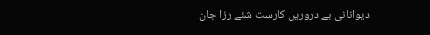دیوانانی بے دروریں کارست شئے رزا جان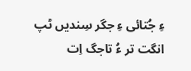ءِ جُتائی ءِ جگر سِندیں ٹپ انگت تر ءُ تاجگ اِت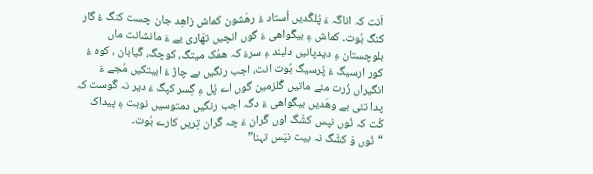اَنت کہ اناگہ ءَ پُلگُدیں اُستاد ءُ رھَشون کماش زاھِد جان چست کنگ ءُ گار کنگ بُوت۔ کماش ءِ بیگْواھی ءَ گوں انچیں تھَاری یے ءَ مانشانت ماں بلوچستان ءِ دیدپانیں دلبند ءِ سرءَ کہ ھمُک میتگ، کوچگ، گْیابان ، کوہ ءُ کور ارسیگ ءُ پُرسیگ بُوت انت، اجب رنگیں بے چاڑ ءُ ابیتکیں مُجے ءَ انگیراں زُرت مئے ماتیں گُلزمین گوں اے پُل ءِ گِسر کپگ ءَ دیر نہ گْوست کہ پدا تئی بے وھَدیں بیگْواھی ءَ دگہ اجب رنگیں دمتوسیں نوبت ءِ پیداک کُت کہ نُوں نپس کشّگ اوں گْران ءَ چہ گْران تِریں کارے بُوت۔
“نُوں وَ کشّگ نہ بیت نپَس تہنا”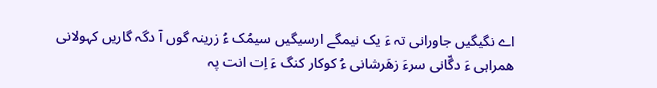اے نگیگیں جاورانی تہ ءَ یک نیمگے ارسیگیں سیمُک ءُ زرینہ گوں آ دگہ گاریں کہولانی ھمراہی ءَ دگّانی سرءَ زھَرشانی ءُ کوکار کنگ ءَ اِت انت پہ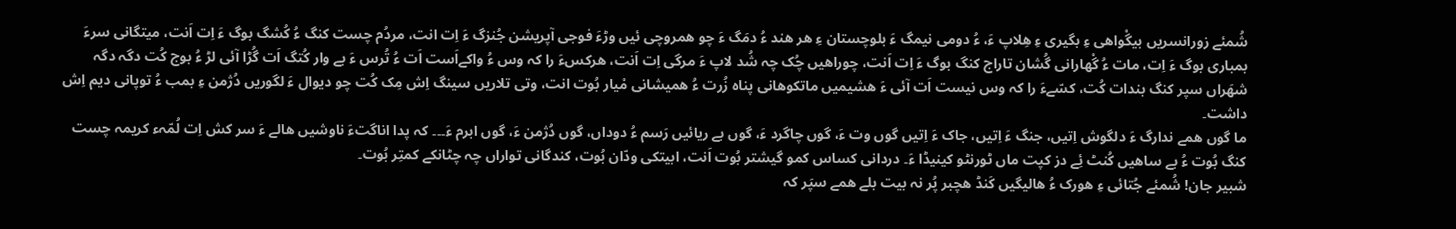شُمئے زورانسریں بیگْواھی ءِ بگیری ءِ ھِلاپ ءَ، ءُ دومی نیمگ ءَ بلوچستان ءِ ھر ھند ءُ دمَگ ءَ چو ھمروچی ئیں وڑءَ فوجی آپریشن جُنزگ ءَ اِت انت، مردُم چست کنگ ءُ کُشگ بوگ ءَ اِت اَنت، میتگانی سرءَ بمباری بوگ ءَ اِت، مات ءُ گْھارانی گُشان تاراج کنگ بوگ ءَ اِت اَنت، چوراھیں چُک چہ شُد لاپ ءَ مرگی اِت اَنت، ھرکسءَ را کہ وس ءُ واکےاَست اَت ءُ تُرس ءَ بے وار کُتگ اَت گُڑا آئی لڑ ءُ بوج کُت دگہ دگہ شھَراں سپر کنگ بندات کُت، کسّےءَ را کہ وس نیست اَت آئی ءَ ھشیمیں ماتکوھانی پناہ زُرت ءُ ھمیشانی مْیار بُوت انت، وتی تلاریں سینگ اِش مِک کُت چو دیوال ءَ لگوریں دُژمن ءِ بمب ءُ توپانی دیم اِش داشت۔
ما گوں ھمے ندارگ ءَ دلگوش اِتیں، جنگ ءَ اِتیں، جاک ءَ اِتیں گوں وت ءَ، گوں چاگرد ءَ، گوں بے ریائیں رَسم ءُ دوداں، گوں دُژمن ءَ، گوں ابرم ءَ۔۔۔ کہ پدا اناگتءَ ناوشیں ھالے ءَ سر کش اِت لُمّہء کریمہ چست کنگ بُوت ءُ بے ساھیں کُنٹ ئِے دز کپت ماں ٹورنٹو کینیڈا ءَ۔ دردانی کساس کمو گیشتر بُوت اَنت، ابیتکی ودّان بُوت، کندگانی تواراں چہ چٹانکے کمتِر بُوت۔
شبیر جان! شُمئے جُتائی ءِ ھورک ءُ ھالیگیں کَنڈ ھچبر پُر نہ بیت بلے ھمے سپَر کہ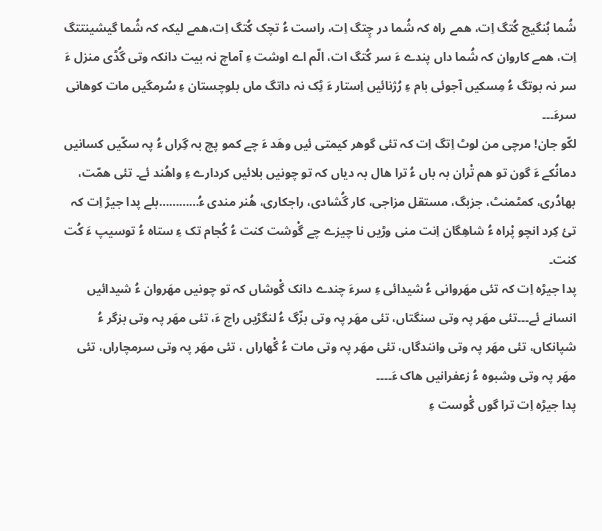شُما بُنگیج کُتگ اِت، ھمے راہ کہ شُما در چِتگ اِت، راست ءُ تچک کُتگ اِت،ھمے لیکہ کہ شُما گیشینتتگ اِت، ھمے کاروان کہ شُما داں پندے ءَ سر کُتگ ات، الّم اے اوشت ءِ آماچ نہ بیت دانکہ وتی گُڈی منزل ءَ سر نہ بوتگ ءُ مِسکیں آجوئی بام ءِ رُژنائیں اِستار ءَ ٹِک نہ داتگ ماں بلوچستان ءِ سُرمگیں مات کوھانی سرءَ۔۔۔
لکّو جان! مرچی من لوٹ اِتگ اِت کہ تئی گوھر کیمتی ئیں وھَد ءَ چے کمو پچ بہ گِراں ءُ پہ سکّیں کسانیں دمانُکے ءَ گون تو ھم تْران بہ باں ءُ ترا ھال بہ دیاں کہ تو چونیں بلائیں کردارے ءِ واھُند ئے۔ تئی ھمّت، بھادُری، کمٹمنٹ، جزبگ، مستقل مزاجی، کار گُشادی، راجکاری، ھُنر مندی ءُ…………بلے پدا جیڑ اِت کہ تئ کِرد انچو پْراہ ءُ شاھِگان اِنت منی وڑیں نا چیزے چے گْوشت کنت ءُ کُجام تک ءِ ستاہ ءُ توسیپ ءَ کُت کنت۔
پدا جیڑہ اِت کہ تئی مھَروانی ءُ شیدائی ءِ سرءَ چندے دانک گْوشاں کہ تو چونیں مھَروان ءُ شیدائیں انسانے ئے۔۔۔تئی مھَر پہ وتی سنگتاں، تئی مھَر پہ وتی بزّگ ءُ لنگڑیں راج ءَ، تئی مھَر پہ وتی بزگر ءُ شپانکاں، تئی مھَر پہ وتی وانندگاں، تئی مھَر پہ وتی مات ءُ گْھاراں ، تئی مھَر پہ وتی سرمچاراں، تئی مھَر پہ وتی وشبوہ ءُ زعفرانیں ھاک ءَ۔۔۔۔
پدا جیڑہ اِت ترا گوں گْوست ءِ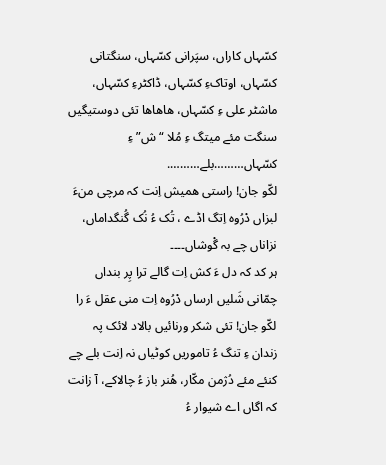کسّہاں کاراں، سپَرانی کسّہاں، سنگتانی کسّہاں، اوتاکءِ کسّہاں، ڈاکٹرءِ کسّہاں، ماشٹر علی ءِ کسّہاں، ھاھاھا تئی دوستیگیں سنگت مئے میتگ ءِ مُلا “ش” ءِ کسّہاں………بلے……….
لکّو جان! راستی ھمیش اِنت کہ مرچی منءَ لبزاں دْرُوہ اِتگ اڈے ، تُک ءُ نُک گُنگداماں، نزاناں چے بہ گْوشاں۔۔۔۔
ہر کد کہ دل ءَ کش اِت گالے ترا پِر بنداں
چمّانی شَلیں ارساں دْرُوہ اِت منی عقل ءَ را
لکّو جان! تئی شکر ورنائیں بالاد لائک پہ زندان ءِ تنگ ءُ تاموریں کوٹیاں نہ اِنت بلے چے کنئے مئے دُژمن مکّار، ھُنر باز ءُ چالاکے، آ زانت کہ اگاں اے شیوار ءُ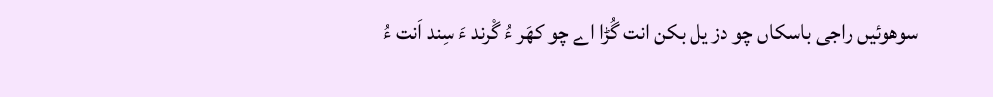سوھوئیں راجی باسکاں چو دز یل بکن انت گُڑا اے چو کھَر ءُ گْرند ءَ سِند اَنت ءُ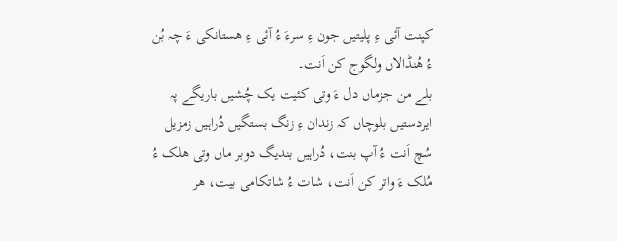کپنت آئی ءِ پلیتیں جون ءِ سرءَ ءُ آئی ءِ ھستانکی ءَ چہ بُن ءُ ھُنڈالاں ولگوج کن اَنت۔
بلے من جزماں دل ءَ وتی کئیت یک چُشیں باریگے پہ ایردستیں بلوچاں کہ زندان ءِ زنگ بستگیں دُراہیں زمزیل سُچ اَنت ءُ آپ بنت، دُراہیں بندیگ دوبر ماں وتی ھلک ءُ مُلک ءَ واتر کن اَنت، شات ءُ شاتکامی بیت، ھر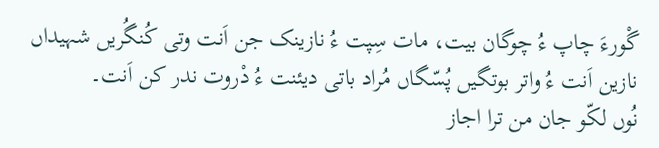گْورءَ چاپ ءُ چوگان بیت، مات سِپت ءُ نازینک جن اَنت وتی کُنگُریں شہیداں نازین اَنت ءُ واتر بوتگیں پُسّگاں مُراد باتی دیئنت ءُ دْروت ندر کن اَنت۔
نُوں لکّو جان من ترا اجاز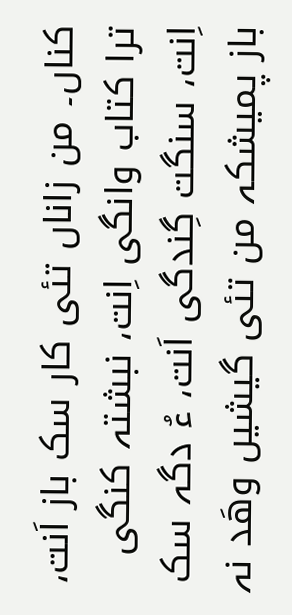کناں۔ من زاناں تئی کار سک باز اَنت، ترا کتاب وانگی اِنت، نبشتہ کنگی اِنت، سنگت گِندگی اَنت، ءُ دگہ سک باز پمیشکہ من تئی گیشیں وھَد نہ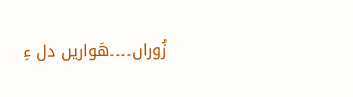زُوراں۔۔۔۔ھَواریں دل ءِ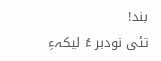بند!
تئی نودبر ءُ لیکہءِ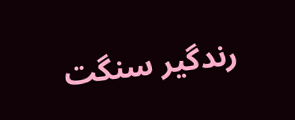رندگیر سنگت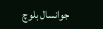جوانسال بلوچ